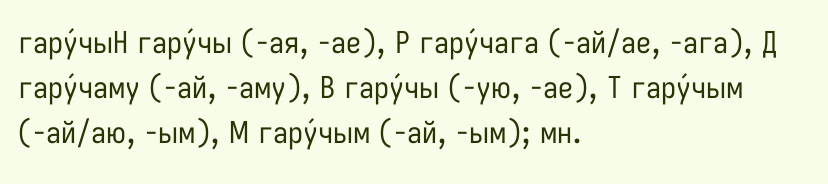гару́чыН гару́чы (-ая, -ае), Р гару́чага (-ай/ае, -ага), Д гару́чаму (-ай, -аму), В гару́чы (-ую, -ае), Т гару́чым (-ай/аю, -ым), М гару́чым (-ай, -ым); мн.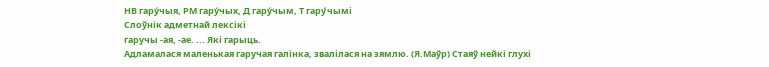НВ гару́чыя, РМ гару́чых, Д гару́чым, Т гару́чымі
Слоўнік адметнай лексікі
гаручы -ая, -ае. ... Які гарыць.
Адламалася маленькая гаручая галінка, звалілася на зямлю. (Я.Маўр) Стаяў нейкі глухі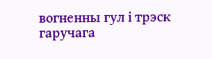вогненны гул і трэск гаручага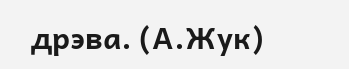дрэва. (А.Жук)